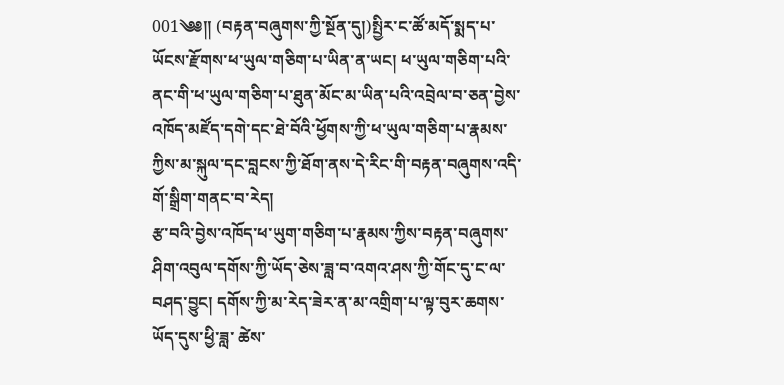001༄༅།། (བརྟན་བཞུགས་ཀྱི་སྔོན་དུ།)སྤྱིར་ང་ཚོ་མདོ་སྨད་པ་ཡོངས་རྫོགས་ཕ་ཡུལ་གཅིག་པ་ཡིན་ན་ཡང། ཕ་ཡུལ་གཅིག་པའི་ནང་གི་ཕ་ཡུལ་གཅིག་པ་ཐུན་མོང་མ་ཡིན་པའི་འབྲེལ་བ་ཅན་བྱེས་འཁོད་མཛོད་དགེ་དང་ཐེ་བོའི་ཕྱོགས་ཀྱི་ཕ་ཡུལ་གཅིག་པ་རྣམས་ཀྱིས་མ་སྐུལ་དང་བླངས་ཀྱི་ཐོག་ནས་དེ་རིང་གི་བརྟན་བཞུགས་འདི་གོ་སྒྲིག་གནང་བ་རེད།
རྩ་བའི་བྱེས་འཁོད་ཕ་ཡུག་གཅིག་པ་རྣམས་ཀྱིས་བརྟན་བཞུགས་ཤིག་འབུལ་དགོས་ཀྱི་ཡོད་ཅེས་ཟླ་བ་འགའ་ཤས་ཀྱི་གོང་དུ་ང་ལ་བཤད་བྱུང། དགོས་ཀྱི་མ་རེད་ཟེར་ན་མ་འགྲིག་པ་ལྟ་བུར་ཆགས་ཡོད་དུས་ཕྱི་ཟླ་ ཚེས་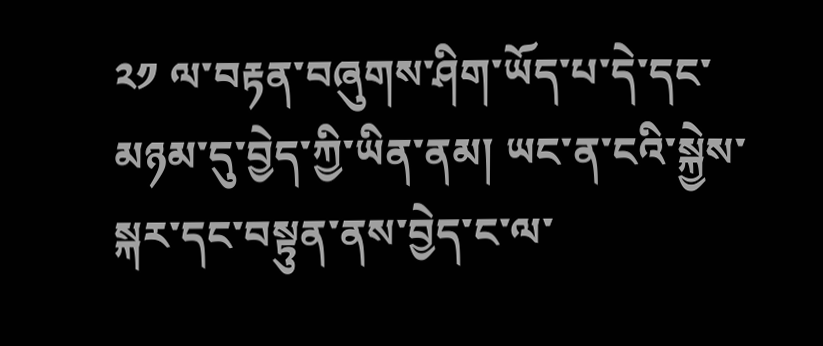༢༡ ལ་བརྟན་བཞུགས་ཤིག་ཡོད་པ་དེ་དང་མཉམ་དུ་བྱེད་ཀྱི་ཡིན་ནམ། ཡང་ན་ངའི་སྐྱེས་སྐར་དང་བསྟུན་ནས་བྱེད་ང་ལ་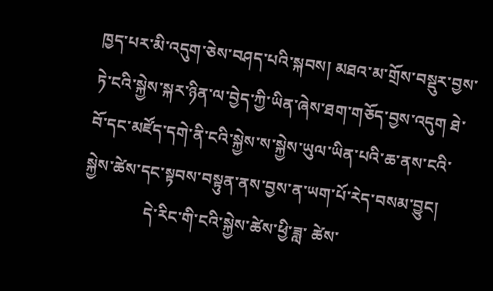ཁྱད་པར་མི་འདུག་ཅེས་བཤད་པའི་སྐབས། མཐའ་མ་གྲོས་བསྡུར་བྱས་ཏེ་ངའི་སྐྱེས་སྐར་ཉིན་ལ་བྱེད་ཀྱི་ཡིན་ཞེས་ཐག་གཅོད་བྱས་འདུག ཐེ་བོ་དང་མཛོད་དགེ་ནི་ངའི་སྐྱེས་ས་སྐྱེས་ཡུལ་ཡིན་པའི་ཆ་ནས་ངའི་སྐྱེས་ཚེས་དང་སྟབས་བསྟུན་ནས་བྱས་ན་ཡག་པོ་རེད་བསམ་བྱུང།
               དེ་རིང་གི་ངའི་སྐྱེས་ཚེས་ཕྱི་ཟླ་ ཚེས་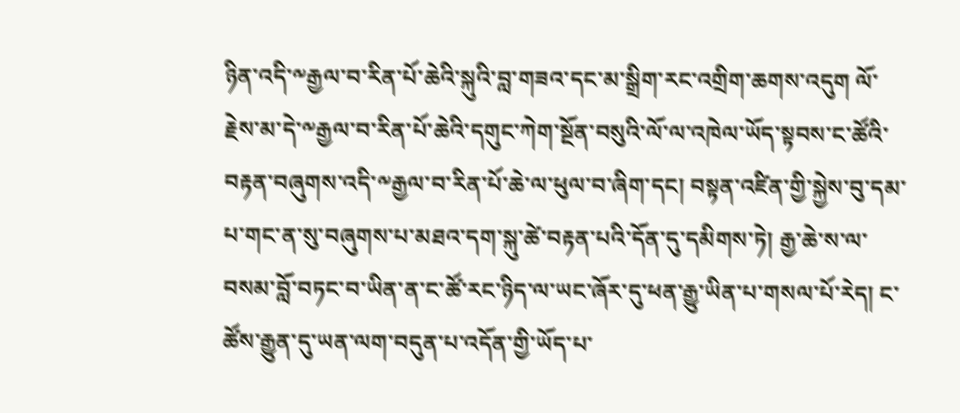ཉིན་འདི་༸རྒྱལ་བ་རིན་པོ་ཆེའི་སྐུའི་བླ་གཟའ་དང་མ་སྒྲིག་རང་འགྲིག་ཆགས་འདུག ལོ་རྗེས་མ་དེ་༸རྒྱལ་བ་རིན་པོ་ཆེའི་དགུང་ཀེག་སྔོན་བསུའི་ལོ་ལ་འཁེལ་ཡོད་སྟབས་ང་ཚོའི་བརྟན་བཞུགས་འདི་༸རྒྱལ་བ་རིན་པོ་ཆེ་ལ་ཕུལ་བ་ཞིག་དང། བསྟན་འཛིན་གྱི་སྐྱེས་བུ་དམ་པ་གང་ན་སུ་བཞུགས་པ་མཐའ་དག་སྐུ་ཚེ་བརྟན་པའི་དོན་དུ་དམིགས་ཏེ། རྒྱ་ཆེ་ས་ལ་བསམ་བློ་བཏང་བ་ཡིན་ན་ང་ཚོ་རང་ཉིད་ལ་ཡང་ཞོར་དུ་ཕན་རྒྱུ་ཡིན་པ་གསལ་པོ་རེད། ང་ཚོས་རྒྱུན་དུ་ཡན་ལག་བདུན་པ་འདོན་གྱི་ཡོད་པ་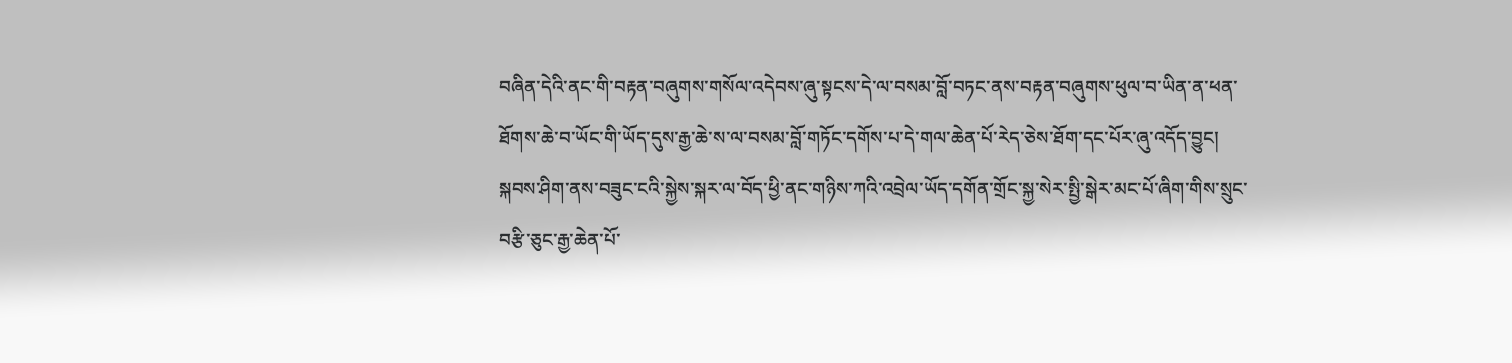བཞིན་དེའི་ནང་གི་བརྟན་བཞུགས་གསོལ་འདེབས་ཞུ་སྟངས་དེ་ལ་བསམ་བློ་བཏང་ནས་བརྟན་བཞུགས་ཕུལ་བ་ཡིན་ན་ཕན་ཐོགས་ཆེ་བ་ཡོང་གི་ཡོད་དུས་རྒྱ་ཆེ་ས་ལ་བསམ་བློ་གཏོང་དགོས་པ་དེ་གལ་ཆེན་པོ་རེད་ཅེས་ཐོག་དང་པོར་ཞུ་འདོད་བྱུང།
སྐབས་ཤིག་ནས་བཟུང་ངའི་སྐྱེས་སྐར་ལ་བོད་ཕྱི་ནང་གཉིས་ཀའི་འབྲེལ་ཡོད་དགོན་གྲོང་སྐྱ་སེར་སྤྱི་སྒེར་མང་པོ་ཞིག་གིས་སྲུང་བརྩི་ཅུང་རྒྱ་ཆེན་པོ་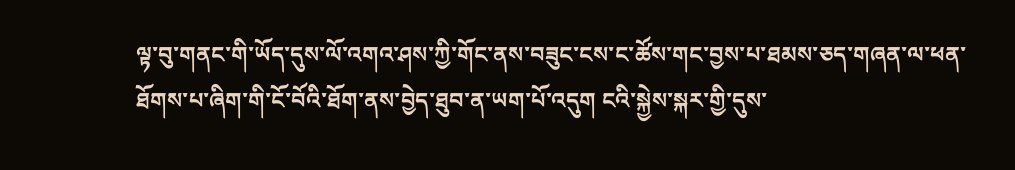ལྟ་བུ་གནང་གི་ཡོད་དུས་ལོ་འགའ་ཤས་ཀྱི་གོང་ནས་བཟུང་ངས་ང་ཚོས་གང་བྱས་པ་ཐམས་ཅད་གཞན་ལ་ཕན་ཐོགས་པ་ཞིག་གི་ངོ་བོའི་ཐོག་ནས་བྱེད་ཐུབ་ན་ཡག་པོ་འདུག ངའི་སྐྱེས་སྐར་གྱི་དུས་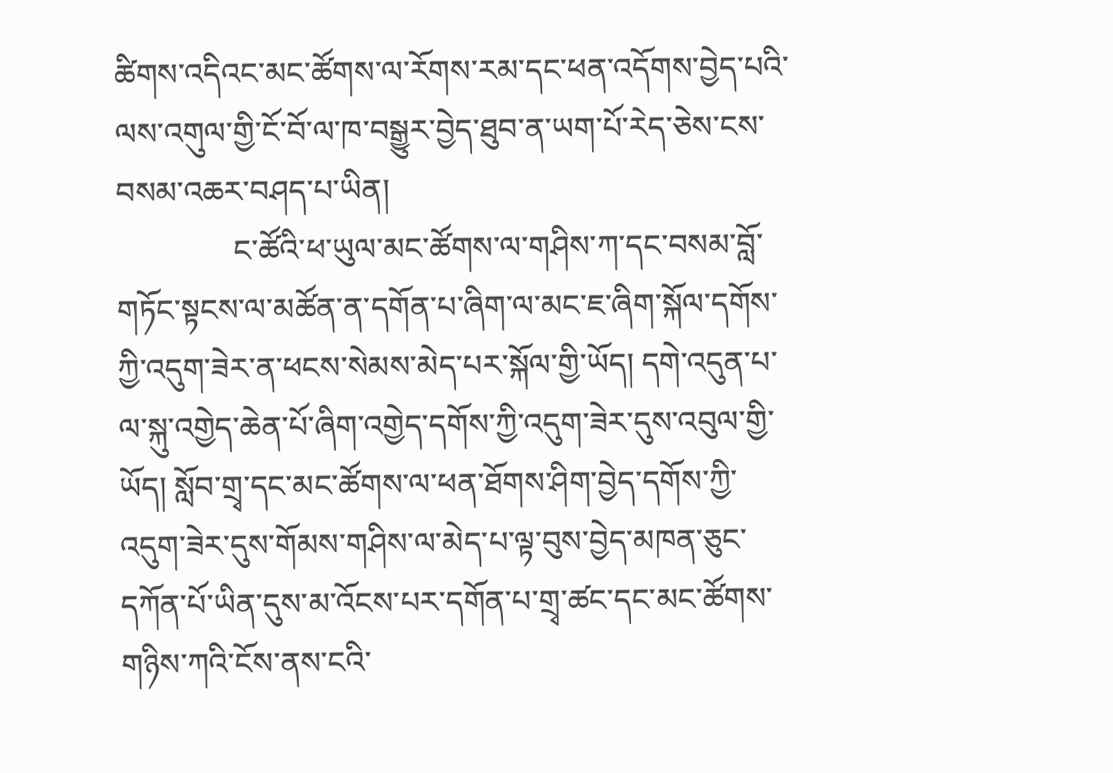ཚིགས་འདིའང་མང་ཚོགས་ལ་རོགས་རམ་དང་ཕན་འདོགས་བྱེད་པའི་ལས་འགུལ་གྱི་ངོ་བོ་ལ་ཁ་བསྒྱུར་བྱེད་ཐུབ་ན་ཡག་པོ་རེད་ཅེས་ངས་བསམ་འཆར་བཤད་པ་ཡིན།
               ང་ཚོའི་ཕ་ཡུལ་མང་ཚོགས་ལ་གཤིས་ཀ་དང་བསམ་བློ་གཏོང་སྟངས་ལ་མཚོན་ན་དགོན་པ་ཞིག་ལ་མང་ཇ་ཞིག་སྐོལ་དགོས་ཀྱི་འདུག་ཟེར་ན་ཕངས་སེམས་མེད་པར་སྐོལ་གྱི་ཡོད། དགེ་འདུན་པ་ལ་སྐུ་འགྱེད་ཆེན་པོ་ཞིག་འགྱེད་དགོས་ཀྱི་འདུག་ཟེར་དུས་འབུལ་གྱི་ཡོད། སློབ་གྲྭ་དང་མང་ཚོགས་ལ་ཕན་ཐོགས་ཤིག་བྱེད་དགོས་ཀྱི་འདུག་ཟེར་དུས་གོམས་གཤིས་ལ་མེད་པ་ལྟ་བུས་བྱེད་མཁན་ཅུང་དཀོན་པོ་ཡིན་དུས་མ་འོངས་པར་དགོན་པ་གྲྭ་ཚང་དང་མང་ཚོགས་གཉིས་ཀའི་ངོས་ནས་ངའི་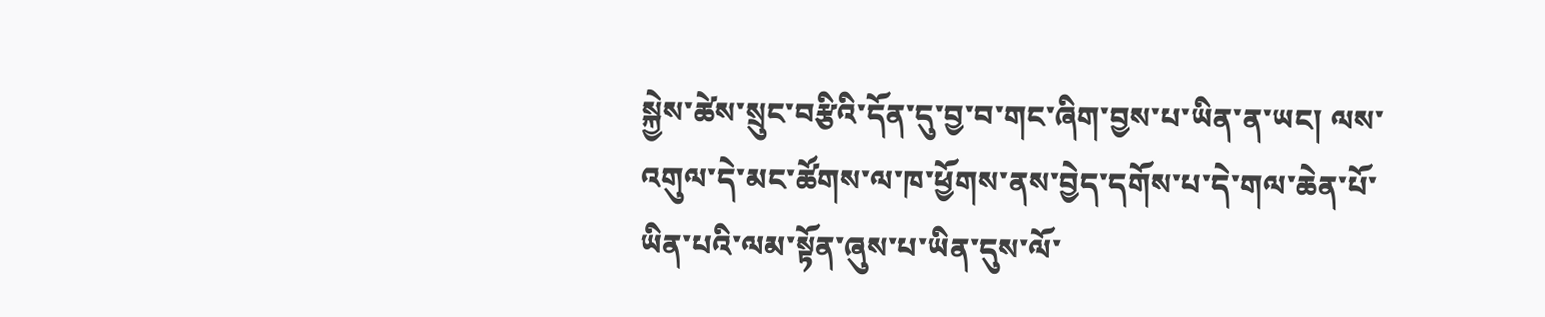སྐྱེས་ཚེས་སྲུང་བརྩིའི་དོན་དུ་བྱ་བ་གང་ཞིག་བྱས་པ་ཡིན་ན་ཡང། ལས་འགུལ་དེ་མང་ཚོགས་ལ་ཁ་ཕྱོགས་ནས་བྱེད་དགོས་པ་དེ་གལ་ཆེན་པོ་ཡིན་པའི་ལམ་སྟོན་ཞུས་པ་ཡིན་དུས་ལོ་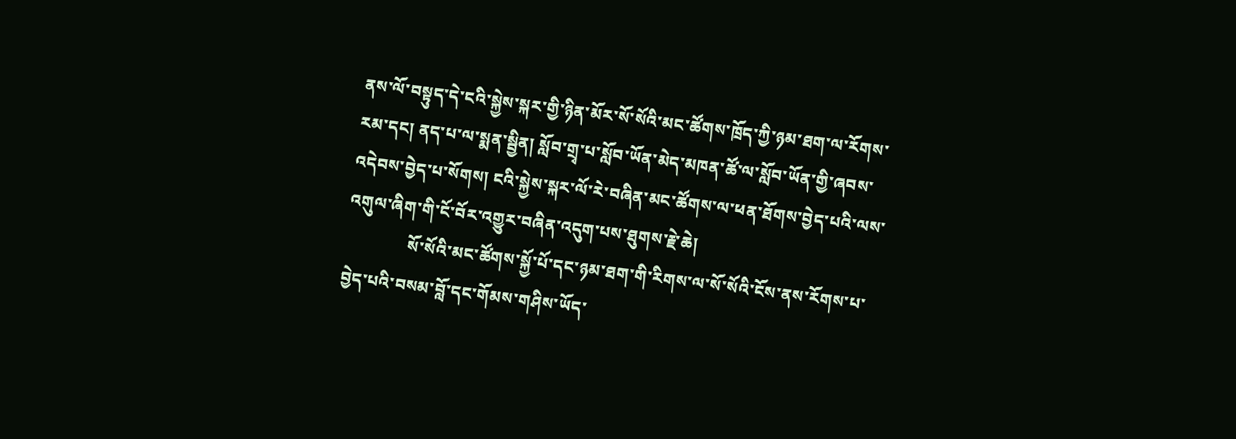ནས་ལོ་བསྟུད་དེ་ངའི་སྐྱེས་སྐར་གྱི་ཉིན་མོར་སོ་སོའི་མང་ཚོགས་ཁྲོད་ཀྱི་ཉམ་ཐག་ལ་རོགས་རམ་དང། ནད་པ་ལ་སྨན་སྦྱིན། སློབ་གྲྭ་པ་སློབ་ཡོན་མེད་མཁན་ཚོ་ལ་སློབ་ཡོན་གྱི་ཞབས་འདེབས་བྱེད་པ་སོགས། ངའི་སྐྱེས་སྐར་ལོ་རེ་བཞིན་མང་ཚོགས་ལ་ཕན་ཐོགས་བྱེད་པའི་ལས་འགུལ་ཞིག་གི་ངོ་བོར་འགྱུར་བཞིན་འདུག་པས་ཐུགས་རྗེ་ཆེ།
               སོ་སོའི་མང་ཚོགས་སྐྱོ་པོ་དང་ཉམ་ཐག་གི་རིགས་ལ་སོ་སོའི་ངོས་ནས་རོགས་པ་བྱེད་པའི་བསམ་བློ་དང་གོམས་གཤིས་ཡོད་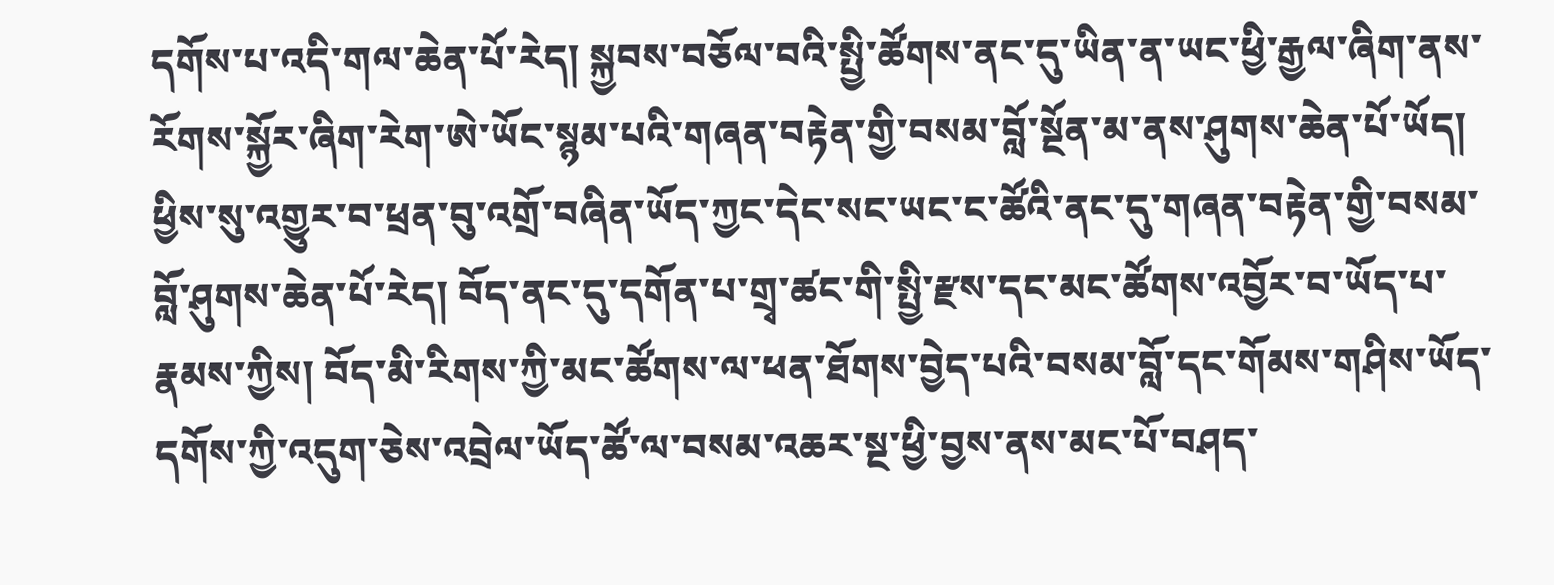དགོས་པ་འདི་གལ་ཆེན་པོ་རེད། སྐྱབས་བཅོལ་བའི་སྤྱི་ཚོགས་ནང་དུ་ཡིན་ན་ཡང་ཕྱི་རྒྱལ་ཞིག་ནས་རོགས་སྐྱོར་ཞིག་རེག་ཨེ་ཡོང་སྙམ་པའི་གཞན་བརྟེན་གྱི་བསམ་བློ་སྔོན་མ་ནས་ཤུགས་ཆེན་པོ་ཡོད། ཕྱིས་སུ་འགྱུར་བ་ཕྲན་བུ་འགྲོ་བཞིན་ཡོད་ཀྱང་དེང་སང་ཡང་ང་ཚོའི་ནང་དུ་གཞན་བརྟེན་གྱི་བསམ་བློ་ཤུགས་ཆེན་པོ་རེད། བོད་ནང་དུ་དགོན་པ་གྲྭ་ཚང་གི་སྤྱི་རྫས་དང་མང་ཚོགས་འབྱོར་བ་ཡོད་པ་རྣམས་ཀྱིས། བོད་མི་རིགས་ཀྱི་མང་ཚོགས་ལ་ཕན་ཐོགས་བྱེད་པའི་བསམ་བློ་དང་གོམས་གཤིས་ཡོད་དགོས་ཀྱི་འདུག་ཅེས་འབྲེལ་ཡོད་ཚོ་ལ་བསམ་འཆར་སྔ་ཕྱི་བྱས་ནས་མང་པོ་བཤད་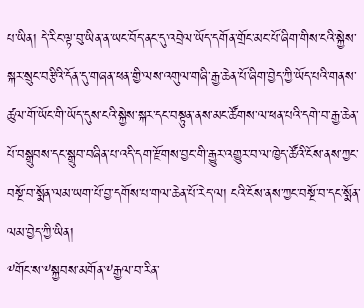པ་ཡིན། དེ་རིང་ལྟ་བུ་ཡིན་ན་ཡང་བོད་ནང་དུ་འབྲེལ་ཡོད་དགོན་གྲོང་མང་པོ་ཞིག་གིས་ངའི་སྐྱེས་སྐར་སྲུང་བརྩིའི་དོན་དུ་གཞན་ཕན་གྱི་ལས་འགུལ་གཞི་རྒྱ་ཆེན་པོ་ཞིག་བྱེད་ཀྱི་ཡོད་པའི་གནས་ཚུལ་གོ་ཡོང་གི་ཡོད་དུས་ངའི་སྐྱེས་སྐར་དང་བསྟུན་ནས་མང་ཚོགས་ལ་ཕན་པའི་དགེ་བ་རྒྱ་ཆེན་པོ་བསྒྲུབས་དང་སྒྲུབ་བཞིན་པ་འདི་དག་རྫོགས་བྱང་གི་རྒྱུར་འགྱུར་བ་ལ་ཁྱེད་ཚོའི་ངོས་ནས་ཀྱང་བསྔོ་བ་སྨོན་ལམ་ཡག་པོ་བྱ་དགོས་པ་གལ་ཆེན་པོ་རེད་ལ། ངའི་ངོས་ནས་ཀྱང་བསྔོ་བ་དང་སྨོན་ལམ་བྱེད་ཀྱི་ཡིན།
༸གོང་ས་༸སྐྱབས་མགོན་༸རྒྱལ་བ་རིན་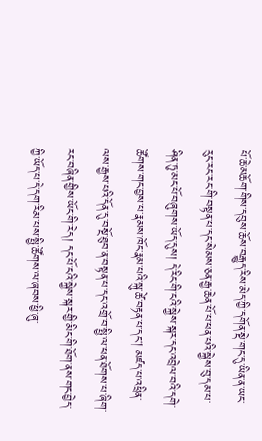པོ་ཆེ་མཆོག་གིས་དབུས་ཆོས་བརྒྱུད་རིས་མེད་ཀྱི་དགོན་སྡེ་གང་དུ་ཡིན་ན་ཡང་རུང་རང་རང་གི་བསྟན་པ་དང་སེམས་ཅན་རྒྱ་ཆེན་པོ་པ་ཕན་པའི་སྐྱེས་བུ་དམ་པ་ཤིན་ཏུ་མང་པོ་བཞུགས་ཡོད་དུས། དེ་རིང་གི་ངའི་སྐྱེས་སྐར་དང་འབྲེལ་བའི་དགེ་ཚོགས་གང་བྱས་པ་རྣམས་ཁོང་རྣམ་པའི་སྐུ་ཚེ་བརྟན་པ་དང། མཛད་པ་འཕྲིན་ལས་རྒྱས་པའི་དོན་དུ་བསྔོ་ཐུབ་ན་བསྟན་པ་དང་འགྲོ་བ་སྤྱི་ལ་ཕན་ཐོགས་པ་ཞིག་རང་བཞིན་གྱིས་ཡོང་གི་རེད། དང་པོ་ངའི་སྐྱེས་སྐར་གྱི་མིང་གི་ཐོག་ནས་གང་བྱེད་ཀྱི་ཡོད་པ་དེ་དག་རིམ་པས་སྤྱི་ཚོགས་ལ་ཞབས་ཕྱི་ཞུ་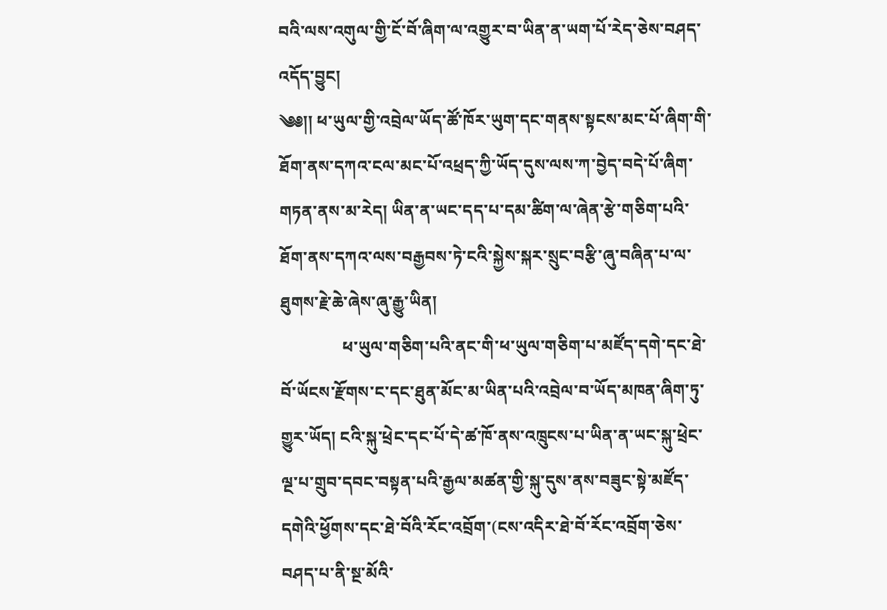བའི་ལས་འགུལ་གྱི་ངོ་བོ་ཞིག་ལ་འགྱུར་བ་ཡིན་ན་ཡག་པོ་རེད་ཅེས་བཤད་འདོད་བྱུང།
༄༅།། ཕ་ཡུལ་གྱི་འབྲེལ་ཡོད་ཚོ་ཁོར་ཡུག་དང་གནས་སྟངས་མང་པོ་ཞིག་གི་ཐོག་ནས་དཀའ་ངལ་མང་པོ་འཕྲད་ཀྱི་ཡོད་དུས་ལས་ཀ་བྱེད་བདེ་པོ་ཞིག་གཏན་ནས་མ་རེད། ཡིན་ན་ཡང་དད་པ་དམ་ཚིག་ལ་ཞེན་རྩེ་གཅིག་པའི་ཐོག་ནས་དཀའ་ལས་བརྒྱབས་ཏེ་ངའི་སྐྱེས་སྐར་སྲུང་བརྩི་ཞུ་བཞིན་པ་ལ་ཐུགས་རྗེ་ཆེ་ཞེས་ཞུ་རྒྱུ་ཡིན།
               ཕ་ཡུལ་གཅིག་པའི་ནང་གི་ཕ་ཡུལ་གཅིག་པ་མཛོད་དགེ་དང་ཐེ་བོ་ཡོངས་རྫོགས་ང་དང་ཐུན་མོང་མ་ཡིན་པའི་འབྲེལ་བ་ཡོད་མཁན་ཞིག་ཏུ་གྱུར་ཡོད། ངའི་སྐུ་ཕྲེང་དང་པོ་དེ་ཚ་ཁོ་ནས་འཁྲུངས་པ་ཡིན་ན་ཡང་སྐུ་ཕྲེང་ལྔ་པ་གྲུབ་དབང་བསྟན་པའི་རྒྱལ་མཚན་གྱི་སྐུ་དུས་ནས་བཟུང་སྟེ་མཛོད་དགེའི་ཕྱོགས་དང་ཐེ་བོའི་རོང་འབྲོག་(ངས་འདིར་ཐེ་བོ་རོང་འབྲོག་ཅེས་བཤད་པ་ནི་སྔ་མོའི་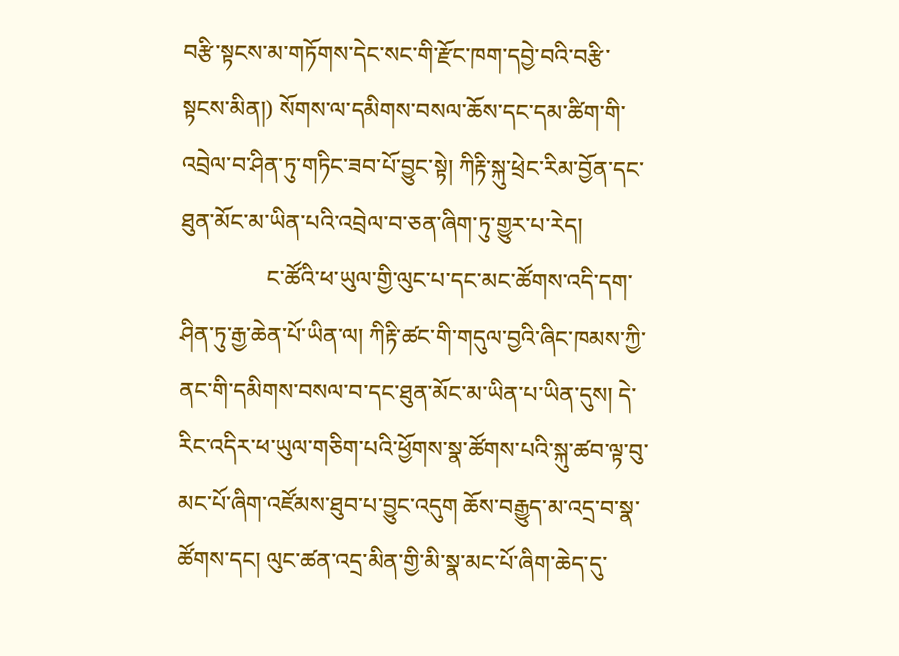བརྩི་སྟངས་མ་གཏོགས་དེང་སང་གི་རྫོང་ཁག་དབྱེ་བའི་བརྩི་སྟངས་མིན།) སོགས་ལ་དམིགས་བསལ་ཆོས་དང་དམ་ཚིག་གི་འབྲེལ་བ་ཤིན་ཏུ་གཏིང་ཟབ་པོ་བྱུང་སྟེ། ཀིརྟི་སྐུ་ཕྲེང་རིམ་བྱོན་དང་ཐུན་མོང་མ་ཡིན་པའི་འབྲེལ་བ་ཅན་ཞིག་ཏུ་གྱུར་པ་རེད།
               ང་ཚོའི་ཕ་ཡུལ་གྱི་ལུང་པ་དང་མང་ཚོགས་འདི་དག་ཤིན་ཏུ་རྒྱ་ཆེན་པོ་ཡིན་ལ། ཀིརྟི་ཚང་གི་གདུལ་བྱའི་ཞིང་ཁམས་ཀྱི་ནང་གི་དམིགས་བསལ་བ་དང་ཐུན་མོང་མ་ཡིན་པ་ཡིན་དུས། དེ་རིང་འདིར་ཕ་ཡུལ་གཅིག་པའི་ཕྱོགས་སྣ་ཚོགས་པའི་སྐུ་ཚབ་ལྟ་བུ་མང་པོ་ཞིག་འཛོམས་ཐུབ་པ་བྱུང་འདུག ཆོས་བརྒྱུད་མ་འདྲ་བ་སྣ་ཚོགས་དང། ལུང་ཚན་འདྲ་མིན་གྱི་མི་སྣ་མང་པོ་ཞིག་ཆེད་དུ་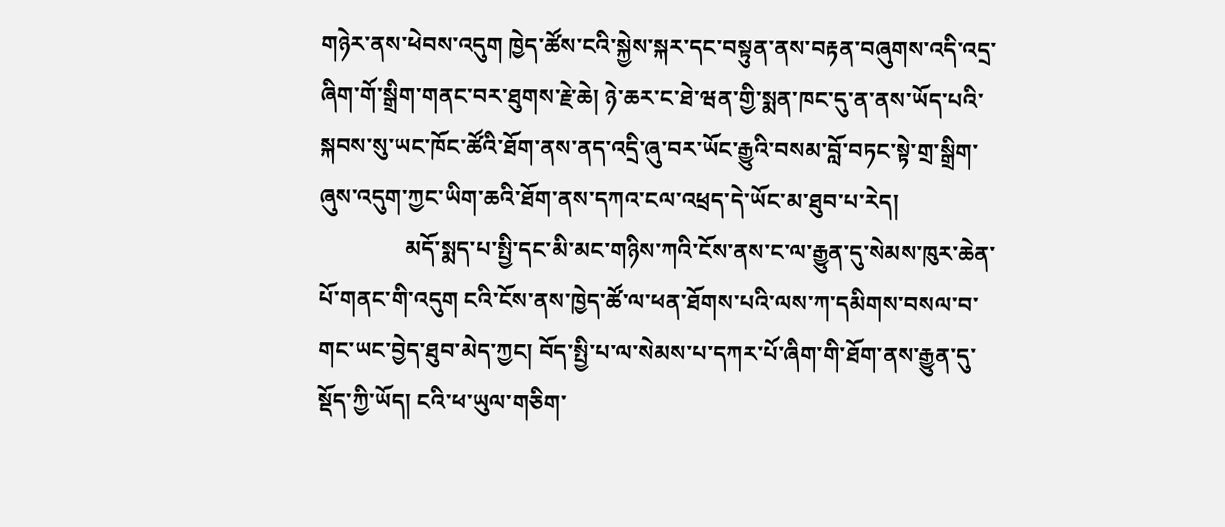གཉེར་ནས་ཕེབས་འདུག ཁྱེད་ཚོས་ངའི་སྐྱེས་སྐར་དང་བསྟུན་ནས་བརྟན་བཞུགས་འདི་འདྲ་ཞིག་གོ་སྒྲིག་གནང་བར་ཐུགས་རྗེ་ཆེ། ཉེ་ཆར་ང་ཐེ་ཝན་གྱི་སྨན་ཁང་དུ་ན་ནས་ཡོད་པའི་སྐབས་སུ་ཡང་ཁོང་ཚོའི་ཐོག་ནས་ནད་འདྲི་ཞུ་བར་ཡོང་རྒྱུའི་བསམ་བློ་བཏང་སྟེ་གྲ་སྒྲིག་ཞུས་འདུག་ཀྱང་ཡིག་ཆའི་ཐོག་ནས་དཀའ་ངལ་འཕྲད་དེ་ཡོང་མ་ཐུབ་པ་རེད།
               མདོ་སྨད་པ་སྤྱི་དང་མི་མང་གཉིས་ཀའི་ངོས་ནས་ང་ལ་རྒྱུན་དུ་སེམས་ཁུར་ཆེན་པོ་གནང་གི་འདུག ངའི་ངོས་ནས་ཁྱེད་ཚོ་ལ་ཕན་ཐོགས་པའི་ལས་ཀ་དམིགས་བསལ་བ་གང་ཡང་བྱེད་ཐུབ་མེད་ཀྱང། བོད་སྤྱི་པ་ལ་སེམས་པ་དཀར་པོ་ཞིག་གི་ཐོག་ནས་རྒྱུན་དུ་སྡོད་ཀྱི་ཡོད། ངའི་ཕ་ཡུལ་གཅིག་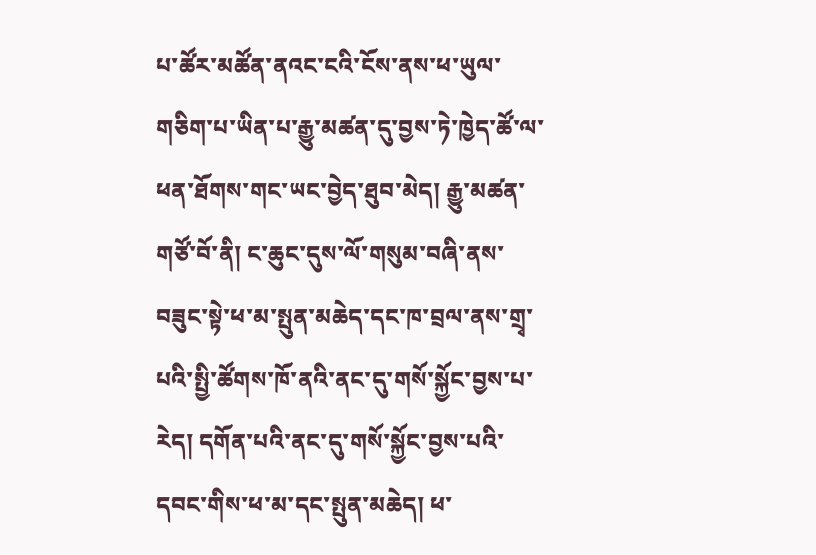པ་ཚོར་མཚོན་ནའང་ངའི་ངོས་ནས་ཕ་ཡུལ་གཅིག་པ་ཡིན་པ་རྒྱུ་མཚན་དུ་བྱས་ཏེ་ཁྱེད་ཚོ་ལ་ཕན་ཐོགས་གང་ཡང་བྱེད་ཐུབ་མེད། རྒྱུ་མཚན་གཙོ་བོ་ནི། ང་ཆུང་དུས་ལོ་གསུམ་བཞི་ནས་བཟུང་སྟེ་ཕ་མ་སྤུན་མཆེད་དང་ཁ་བྲལ་ནས་གྲྭ་པའི་སྤྱི་ཚོགས་ཁོ་ནའི་ནང་དུ་གསོ་སྐྱོང་བྱས་པ་རེད། དགོན་པའི་ནང་དུ་གསོ་སྐྱོང་བྱས་པའི་དབང་གིས་ཕ་མ་དང་སྤུན་མཆེད། ཕ་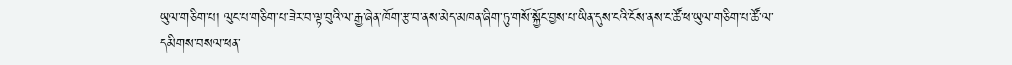ཡུལ་གཅིག་པ། ལུང་པ་གཅིག་པ་ཟེར་བ་ལྟ་བུའི་ལ་རྒྱ་ཞེན་ཁོག་རྩ་བ་ནས་མེད་མཁན་ཞིག་ཏུ་གསོ་སྐྱོང་བྱས་པ་ཡིན་དུས་ངའི་ངོས་ནས་ང་ཚོ་ཕ་ཡུལ་གཅིག་པ་ཚོ་ལ་དམིགས་བསལ་ཕན་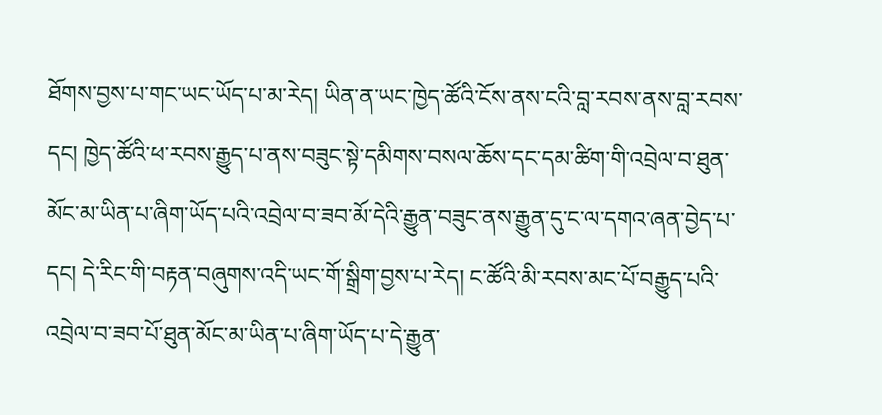ཐོགས་བྱས་པ་གང་ཡང་ཡོད་པ་མ་རེད། ཡིན་ན་ཡང་ཁྱེད་ཚོའི་ངོས་ནས་ངའི་བླ་རབས་ནས་བླ་རབས་དང། ཁྱེད་ཚོའི་ཕ་རབས་རྒྱུད་པ་ནས་བཟུང་སྟེ་དམིགས་བསལ་ཆོས་དང་དམ་ཚིག་གི་འབྲེལ་བ་ཐུན་མོང་མ་ཡིན་པ་ཞིག་ཡོད་པའི་འབྲེལ་བ་ཟབ་མོ་དེའི་རྒྱུན་བཟུང་ནས་རྒྱུན་དུ་ང་ལ་དགའ་ཞན་བྱེད་པ་དང། དེ་རིང་གི་བརྟན་བཞུགས་འདི་ཡང་གོ་སྒྲིག་བྱས་པ་རེད། ང་ཚོའི་མི་རབས་མང་པོ་བརྒྱུད་པའི་འབྲེལ་བ་ཟབ་པོ་ཐུན་མོང་མ་ཡིན་པ་ཞིག་ཡོད་པ་དེ་རྒྱུན་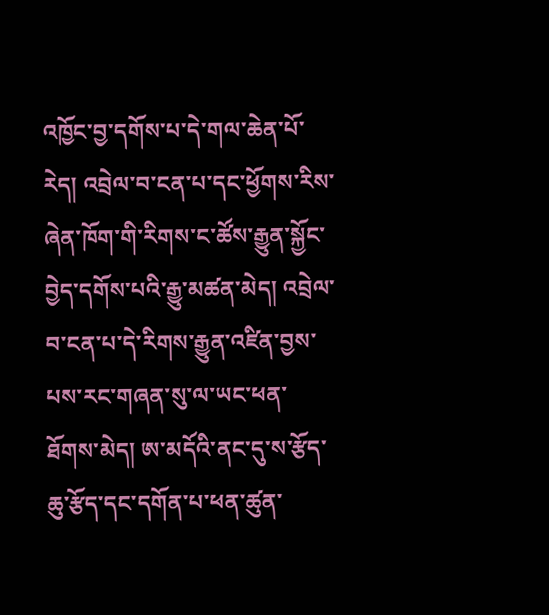འཁྱོང་བྱ་དགོས་པ་དེ་གལ་ཆེན་པོ་རེད། འབྲེལ་བ་ངན་པ་དང་ཕྱོགས་རིས་ཞེན་ཁོག་གི་རིགས་ང་ཚོས་རྒྱུན་སྐྱོང་བྱེད་དགོས་པའི་རྒྱུ་མཚན་མེད། འབྲེལ་བ་ངན་པ་དེ་རིགས་རྒྱུན་འཛིན་བྱས་པས་རང་གཞན་སུ་ལ་ཡང་ཕན་ཐོགས་མེད། ཨ་མདོའི་ནང་དུ་ས་རྩོད་ཆུ་རྩོད་དང་དགོན་པ་ཕན་ཚུན་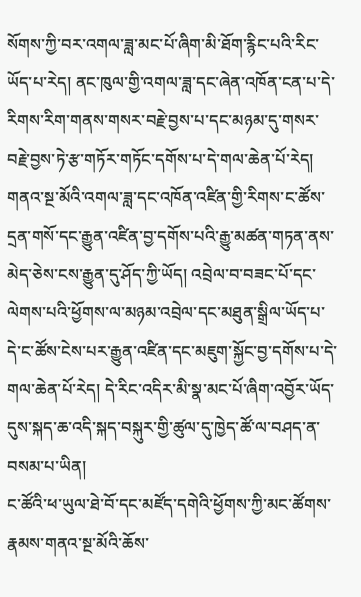སོགས་ཀྱི་བར་འགལ་ཟླ་མང་པོ་ཞིག་མི་ཐོག་རྙིང་པའི་རིང་ཡོད་པ་རེད། ནང་ཁུལ་གྱི་འགལ་ཟླ་དང་ཞེན་འཁོན་ངན་པ་དེ་རིགས་རིག་གནས་གསར་བརྗེ་བྱས་པ་དང་མཉམ་དུ་གསར་བརྗེ་བྱས་ཏེ་རྩ་གཏོར་གཏོང་དགོས་པ་དེ་གལ་ཆེན་པོ་རེད། གནའ་སྔ་མོའི་འགལ་ཟླ་དང་འཁོན་འཛིན་གྱི་རིགས་ང་ཚོས་དྲན་གསོ་དང་རྒྱུན་འཛིན་བྱ་དགོས་པའི་རྒྱུ་མཚན་གཏན་ནས་མེད་ཅེས་ངས་རྒྱུན་དུ་ཤོད་ཀྱི་ཡོད། འབྲེལ་བ་བཟང་པོ་དང་ལེགས་པའི་ཕྱོགས་ལ་མཉམ་འབྲེལ་དང་མཐུན་སྒྲིལ་ཡོད་པ་དེ་ང་ཚོས་ངེས་པར་རྒྱུན་འཛིན་དང་མཇུག་སྐྱོང་བྱ་དགོས་པ་དེ་གལ་ཆེན་པོ་རེད། དེ་རིང་འདིར་མི་སྣ་མང་པོ་ཞིག་འབྱོར་ཡོད་དུས་སྐད་ཆ་འདི་སྐད་བསྐུར་གྱི་ཚུལ་དུ་ཁྱེད་ཚོ་ལ་བཤད་ན་བསམ་པ་ཡིན།
ང་ཚོའི་ཕ་ཡུལ་ཐེ་བོ་དང་མཛོད་དགེའི་ཕྱོགས་ཀྱི་མང་ཚོགས་རྣམས་གནའ་སྔ་མོའི་ཆོས་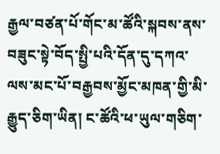རྒྱལ་བཙན་པོ་གོང་མ་ཚོའི་སྐབས་ནས་བཟུང་སྟེ་བོད་སྤྱི་པའི་དོན་དུ་དཀའ་ལས་མང་པོ་བརྒྱབས་མྱོང་མཁན་གྱི་མི་རྒྱུད་ཅིག་ཡིན། ང་ཚོའི་ཕ་ཡུལ་གཅིག་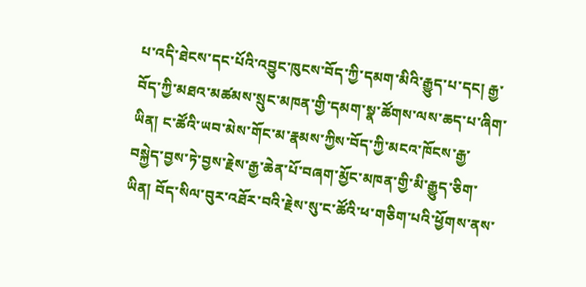པ་འདི་ཐེངས་དང་པོའི་འབྱུང་ཁུངས་བོད་ཀྱི་དམག་མིའི་རྒྱུད་པ་དང། རྒྱ་བོད་ཀྱི་མཐའ་མཚམས་སྲུང་མཁན་གྱི་དམག་སྣ་ཚོགས་ལས་ཆད་པ་ཞིག་ཡིན། ང་ཚོའི་ཡབ་མེས་གོང་མ་རྣམས་ཀྱིས་བོད་ཀྱི་མངའ་ཁོངས་རྒྱ་བསྐྱེད་བྱས་ཏེ་བྱས་རྗེས་རྒྱ་ཆེན་པོ་བཞག་མྱོང་མཁན་གྱི་མི་རྒྱུད་ཅིག་ཡིན། བོད་སིལ་བུར་འཐོར་བའི་རྗེས་སུ་ང་ཚོའི་ཕ་གཅིག་པའི་ཕྱོགས་ནས་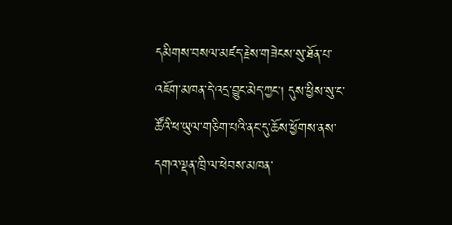དམིགས་བསལ་མཛད་རྗེས་གཟེངས་སུ་ཐོན་པ་འཇོག་མཁན་དེ་འདྲ་བྱུང་མེད་ཀྱང། དུས་ཕྱིས་སུ་ང་ཚོའི་ཕ་ཡུལ་གཅིག་པའི་ནང་དུ་ཆོས་ཕྱོགས་ནས་དགའ་ལྡན་ཁྲི་ལ་ཕེབས་མཁན་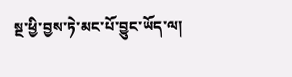སྔ་ཕྱི་བྱས་ཏེ་མང་པོ་བྱུང་ཡོད་ལ།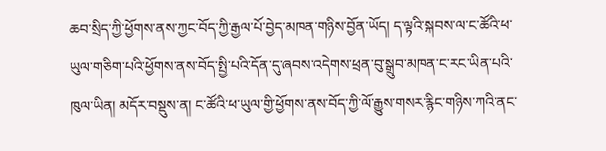ཆབ་སྲིད་ཀྱི་ཕྱོགས་ནས་ཀྱང་བོད་ཀྱི་རྒྱལ་པོ་བྱེད་མཁན་གཉིས་བྱོན་ཡོད། ད་ལྟའི་སྐབས་ལ་ང་ཚོའི་ཕ་ཡུལ་གཅིག་པའི་ཕྱོགས་ནས་བོད་སྤྱི་པའི་དོན་དུ་ཞབས་འདེགས་ཕྲན་བུ་སྒྲུབ་མཁན་ང་རང་ཡིན་པའི་ཁུལ་ཡིན། མདོར་བསྡུས་ན། ང་ཚོའི་ཕ་ཡུལ་གྱི་ཕྱོགས་ནས་བོད་ཀྱི་ལོ་རྒྱུས་གསར་རྙིང་གཉིས་ཀའི་ནང་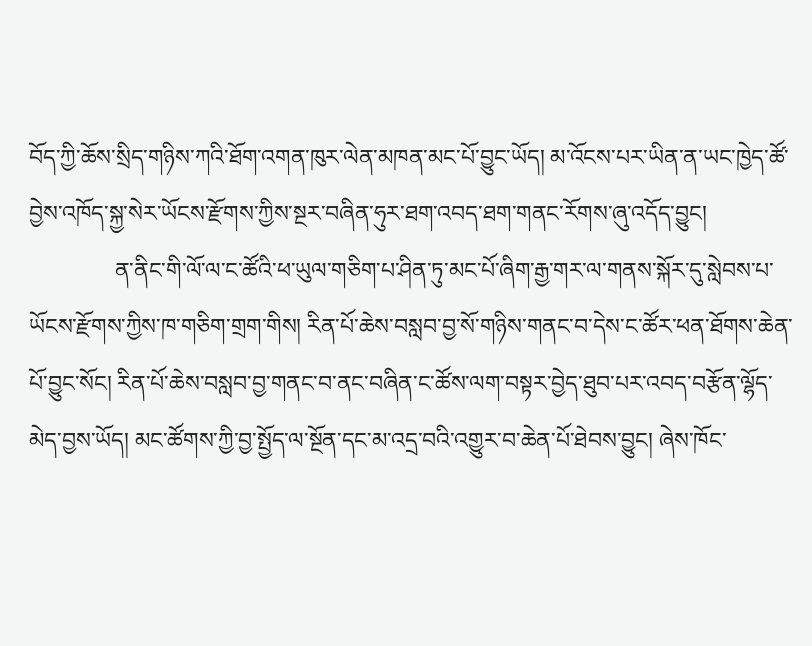བོད་ཀྱི་ཆོས་སྲིད་གཉིས་ཀའི་ཐོག་འགན་ཁུར་ལེན་མཁན་མང་པོ་བྱུང་ཡོད། མ་འོངས་པར་ཡིན་ན་ཡང་ཁྱེད་ཚོ་བྱེས་འཁོད་སྐྱ་སེར་ཡོངས་རྫོགས་ཀྱིས་སྔར་བཞིན་ཧུར་ཐག་འབད་ཐག་གནང་རོགས་ཞུ་འདོད་བྱུང།
               ན་ནིང་གི་ལོ་ལ་ང་ཚོའི་ཕ་ཡུལ་གཅིག་པ་ཤིན་ཏུ་མང་པོ་ཞིག་རྒྱ་གར་ལ་གནས་སྐོར་དུ་སླེབས་པ་ ཡོངས་རྫོགས་ཀྱིས་ཁ་གཅིག་གྲག་གིས། རིན་པོ་ཆེས་བསླབ་བྱ་སོ་གཉིས་གནང་བ་དེས་ང་ཚོར་ཕན་ཐོགས་ཆེན་པོ་བྱུང་སོང། རིན་པོ་ཆེས་བསླབ་བྱ་གནང་བ་ནང་བཞིན་ང་ཚོས་ལག་བསྟར་བྱེད་ཐུབ་པར་འབད་བརྩོན་ལྷོད་མེད་བྱས་ཡོད། མང་ཚོགས་ཀྱི་བྱ་སྤྱོད་ལ་སྔོན་དང་མ་འདྲ་བའི་འགྱུར་བ་ཆེན་པོ་ཐེབས་བྱུང། ཞེས་ཁོང་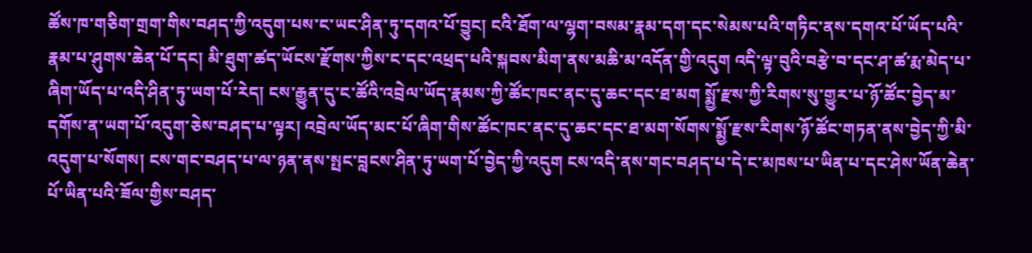ཚོས་ཁ་གཅིག་གྲག་གིས་བཤད་ཀྱི་འདུག་པས་ང་ཡང་ཤིན་ཏུ་དགའ་པོ་བྱུང། ངའི་ཐོག་ལ་ལྷག་བསམ་རྣམ་དག་དང་སེམས་པའི་གཏིང་ནས་དགའ་པོ་ཡོད་པའི་རྣམ་པ་ཤུགས་ཆེན་པོ་དང། མི་ཐུག་ཚད་ཡོངས་རྫོགས་ཀྱིས་ང་དང་འཕྲད་པའི་སྐབས་མིག་ནས་མཆི་མ་འདོན་གྱི་འདུག འདི་ལྟ་བུའི་བརྩེ་བ་དང་ཤ་ཚ་རྨ་མེད་པ་ཞིག་ཡོད་པ་འདི་ཤིན་ཏུ་ཡག་པོ་རེད། ངས་རྒྱུན་དུ་ང་ཚོའི་འབྲེལ་ཡོད་རྣམས་ཀྱི་ཚོང་ཁང་ནང་དུ་ཆང་དང་ཐ་མག སྨྱོ་རྫས་ཀྱི་རིགས་སུ་གྱུར་པ་ཉོ་ཚོང་བྱེད་མ་དགོས་ན་ཡག་པོ་འདུག་ཅེས་བཤད་པ་ལྟར། འབྲེལ་ཡོད་མང་པོ་ཞིག་གིས་ཚོང་ཁང་ནང་དུ་ཆང་དང་ཐ་མག་སོགས་སྨྱོ་རྫས་རིགས་ཉོ་ཚོང་གཏན་ནས་བྱེད་ཀྱི་མི་འདུག་པ་སོགས། ངས་གང་བཤད་པ་ལ་ཉན་ནས་སྤང་བླངས་ཤིན་ཏུ་ཡག་པོ་བྱེད་ཀྱི་འདུག ངས་འདི་ནས་གང་བཤད་པ་དེ་ང་མཁས་པ་ཡིན་པ་དང་ཤེས་ཡོན་ཆེན་པོ་ཡིན་པའི་ཟོལ་གྱིས་བཤད་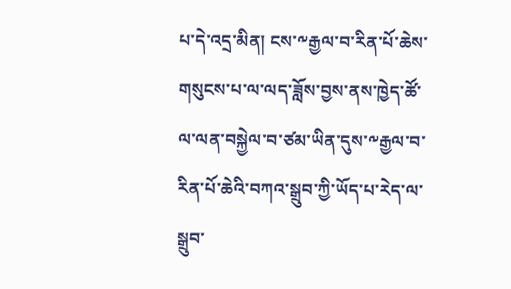པ་དེ་འདྲ་མིན། ངས་༸རྒྱལ་བ་རིན་པོ་ཆེས་གསུངས་པ་ལ་ལད་ཟློས་བྱས་ནས་ཁྱེད་ཚོ་ལ་ལན་བསྐྱེལ་བ་ཙམ་ཡིན་དུས་༸རྒྱལ་བ་རིན་པོ་ཆེའི་བཀའ་སྒྲུབ་ཀྱི་ཡོད་པ་རེད་ལ་སྒྲུབ་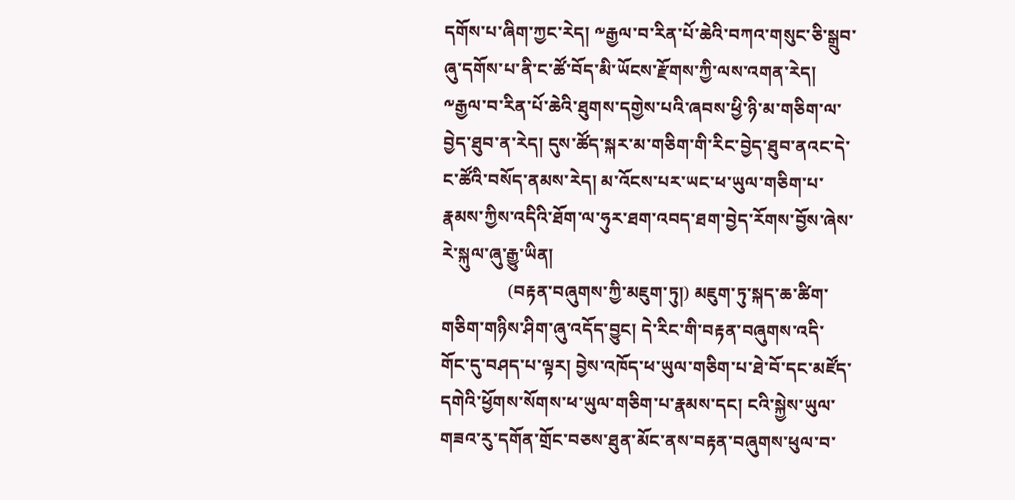དགོས་པ་ཞིག་ཀྱང་རེད། ༸རྒྱལ་བ་རིན་པོ་ཆེའི་བཀའ་གསུང་ཅི་སྒྲུབ་ཞུ་དགོས་པ་ནི་ང་ཚོ་བོད་མི་ཡོངས་རྫོགས་ཀྱི་ལས་འགན་རེད། ༸རྒྱལ་བ་རིན་པོ་ཆེའི་ཐུགས་དགྱེས་པའི་ཞབས་ཕྱི་ཉི་མ་གཅིག་ལ་བྱེད་ཐུབ་ན་རེད། དུས་ཚོད་སྐར་མ་གཅིག་གི་རིང་བྱེད་ཐུབ་ནའང་དེ་ང་ཚོའི་བསོད་ནམས་རེད། མ་འོངས་པར་ཡང་ཕ་ཡུལ་གཅིག་པ་རྣམས་ཀྱིས་འདིའི་ཐོག་ལ་ཧུར་ཐག་འབད་ཐག་བྱེད་རོགས་བྱོས་ཞེས་རེ་སྐུལ་ཞུ་རྒྱུ་ཡིན།
               (བརྟན་བཞུགས་ཀྱི་མཇུག་ཏུ།) མཇུག་ཏུ་སྐད་ཆ་ཚིག་གཅིག་གཉིས་ཤིག་ཞུ་འདོད་བྱུང། དེ་རིང་གི་བརྟན་བཞུགས་འདི་གོང་དུ་བཤད་པ་ལྟར། བྱེས་འཁོད་ཕ་ཡུལ་གཅིག་པ་ཐེ་བོ་དང་མཛོད་དགེའི་ཕྱོགས་སོགས་ཕ་ཡུལ་གཅིག་པ་རྣམས་དང། ངའི་སྐྱེས་ཡུལ་གཟའ་རུ་དགོན་གྲོང་བཅས་ཐུན་མོང་ནས་བརྟན་བཞུགས་ཕུལ་བ་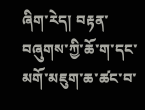ཞིག་རེད། བརྟན་བཞུགས་ཀྱི་ཆོ་ག་དང་མགོ་མཇུག་ཆ་ཚང་བ་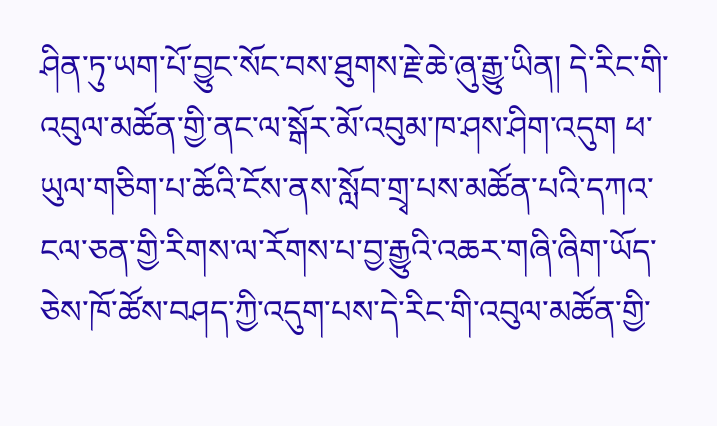ཤིན་ཏུ་ཡག་པོ་བྱུང་སོང་བས་ཐུགས་རྗེ་ཆེ་ཞུ་རྒྱུ་ཡིན། དེ་རིང་གི་འབུལ་མཚོན་གྱི་ནང་ལ་སྒོར་མོ་འབུམ་ཁ་ཤས་ཤིག་འདུག ཕ་ཡུལ་གཅིག་པ་ཆོའི་ངོས་ནས་སློབ་གྲྭ་པས་མཚོན་པའི་དཀའ་ངལ་ཅན་གྱི་རིགས་ལ་རོགས་པ་བྱ་རྒྱུའི་འཆར་གཞི་ཞིག་ཡོད་ཅེས་ཁོ་ཚོས་བཤད་ཀྱི་འདུག་པས་དེ་རིང་གི་འབུལ་མཚོན་གྱི་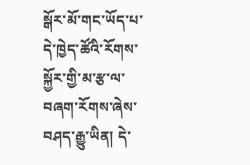སྒོར་མོ་གང་ཡོད་པ་དེ་ཁྱེད་ཚོའི་རོགས་སྐྱོར་གྱི་མ་རྩ་ལ་བཞག་རོགས་ཞེས་བཤད་རྒྱུ་ཡིན། དེ་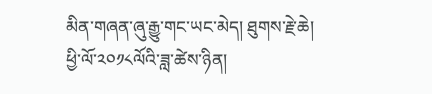མིན་གཞན་ཞུ་རྒྱུ་གང་ཡང་མེད། ཐུགས་རྗེ་ཆེ།
ཕྱི་ལོ་༢༠༡༨ལོའི་ཟླ་ཚེས་ཉིན།